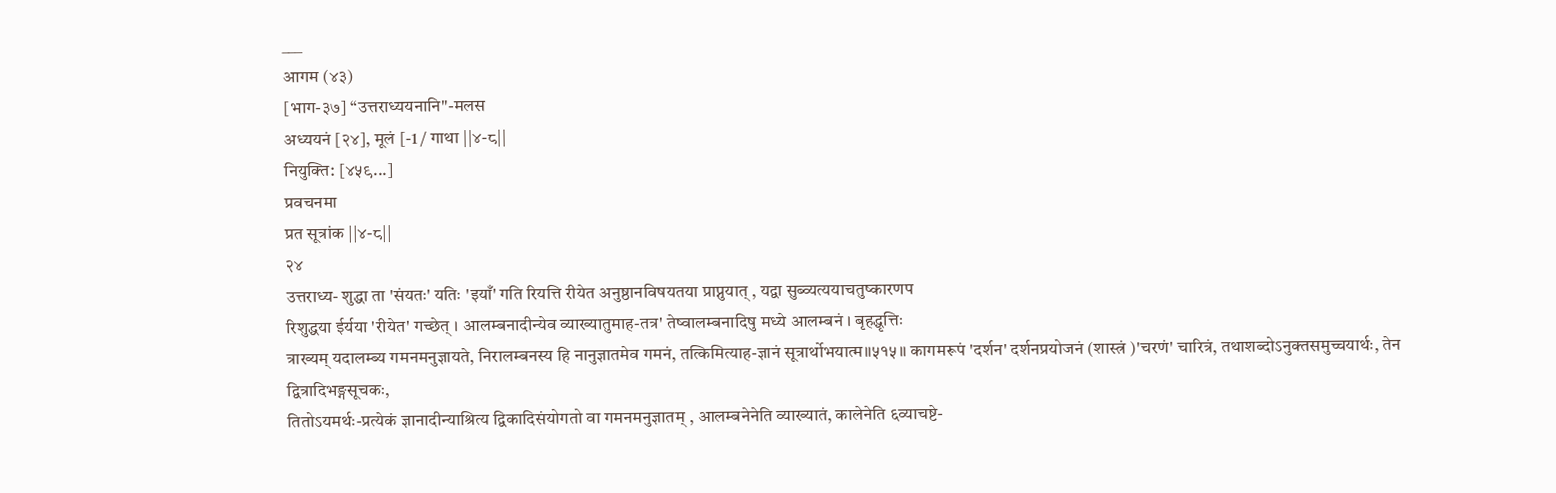___
आगम (४३)
[भाग-३७] “उत्तराध्ययनानि"-मलस
अध्ययनं [२४], मूलं [-1 / गाथा ||४-८||
नियुक्ति: [४५९...]
प्रवचनमा
प्रत सूत्रांक ||४-८||
२४
उत्तराध्य- शुद्धा ता 'संयतः' यतिः 'इयाँ' गति रियत्ति रीयेत अनुष्ठानविषयतया प्राप्नुयात् , यद्वा सुब्व्यत्ययाचतुष्कारणप
रिशुद्धया ईर्यया 'रीयेत' गच्छेत् । आलम्बनादीन्येव व्याख्यातुमाह-तत्र' तेष्वालम्बनादिषु मध्ये आलम्बनं । बृहद्धृत्तिः
त्राख्यम् यदालम्ब्य गमनमनुज्ञायते, निरालम्बनस्य हि नानुज्ञातमेव गमनं, तत्किमित्याह-ज्ञानं सूत्रार्थोभयात्म॥५१५॥ कागमरूपं 'दर्शन' दर्शनप्रयोजनं (शास्त्रं )'चरणं' चारित्रं, तथाशब्दोऽनुक्तसमुच्चयार्थः, तेन द्वित्रादिभङ्गसूचकः,
तितोऽयमर्थः-प्रत्येकं ज्ञानादीन्याश्रित्य द्विकादिसंयोगतो वा गमनमनुज्ञातम् , आलम्बनेनेति व्याख्यातं, कालेनेति ६व्याचष्टे-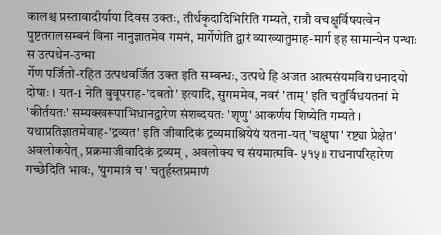कालश्च प्रस्तावादीर्याया दिवस उक्तः, तीर्थकृदादिभिरिति गम्यते, रात्रौ वचक्षुर्विषयत्वेन पुष्टतरालसम्बनं विना नानुज्ञातमेव गमनं, मार्गेणेति द्वारं व्याख्यातुमाह-मार्ग इह सामान्येन पन्थाः स उत्पथेन-उन्मा
र्गेण पर्जितो-रहित उत्पथवर्जित उक्त इति सम्बन्धः, उत्पथे हि अजत आत्मसंयमविराधनादयो दोषाः । यत-1 नेति बुवूपराह-'दबतो' इत्यादि, सुगममेव, नवरं 'ताम्' इति चतुर्विधयतनां मे 'कीर्तयतः' सम्यक्खरूपाभिधानद्वारेण संशब्दयतः 'शृणु' आकर्णय शिष्येति गम्यते । यथाप्रतिज्ञातमेवाह-'द्रव्यत' इति जीवादिकं द्रव्यमाश्रियेयं यतना-यत् 'चक्षुषा' रष्ट्या प्रेक्षेत' अवलोकयेत्, प्रक्रमाजीवादिकं द्रव्यम् , अवलोक्य च संयमात्मवि- ५१५॥ राधनापरिहारेण गच्छेदिति भावः, 'युगमात्रं च' चतुर्हस्तप्रमाणं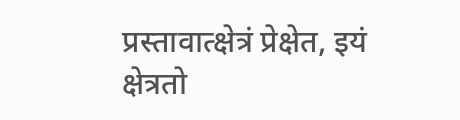प्रस्तावात्क्षेत्रं प्रेक्षेत, इयं क्षेत्रतो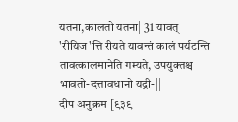यतना,कालतो यतना| 31 यावत् 'रीयिज'त्ति रीयते यावन्तं कालं पर्यटन्ति तावत्कालमानेति गम्यते, उपयुक्तश्च भावतो-दत्तावधानो यद्री-||
दीप अनुक्रम [९३९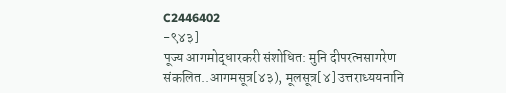C2446402
-९४३]
पूज्य आगमोद्धारकरी संशोधित: मुनि दीपरत्नसागरेण संकलित..आगमसूत्र[४३), मूलसूत्र[४] उत्तराध्ययनानि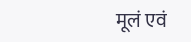मूलं एवं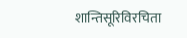शान्तिसूरिविरचिता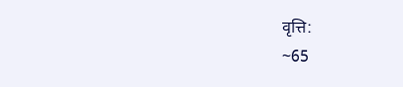वृत्ति:
~65